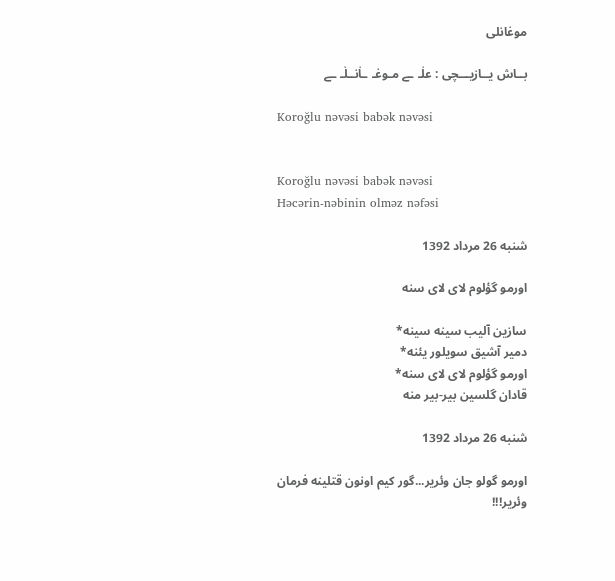موغانلی

بــاش یــازیـــچی : علٰـ ـے مـوغـ ـاٰنــلٰـ ـے

Koroğlu nəvəsi babək nəvəsi


Koroğlu nəvəsi babək nəvəsi
Həcərin-nəbinin olməz nəfəsi

شنبه 26 مرداد 1392

اورمو گؤلوم لای لای سنه

سازین آلیب سینه سینه*
دمیر آشیق سویلور یئنه*
اورمو گؤلوم لای لای سنه*
قادان گلسین بیر-بیر منه

شنبه 26 مرداد 1392

اورمو گولو جان وئریر...گور كیم اونون قتلینه فرمان وئریر!!!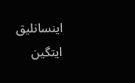اینسانلیق ایتگین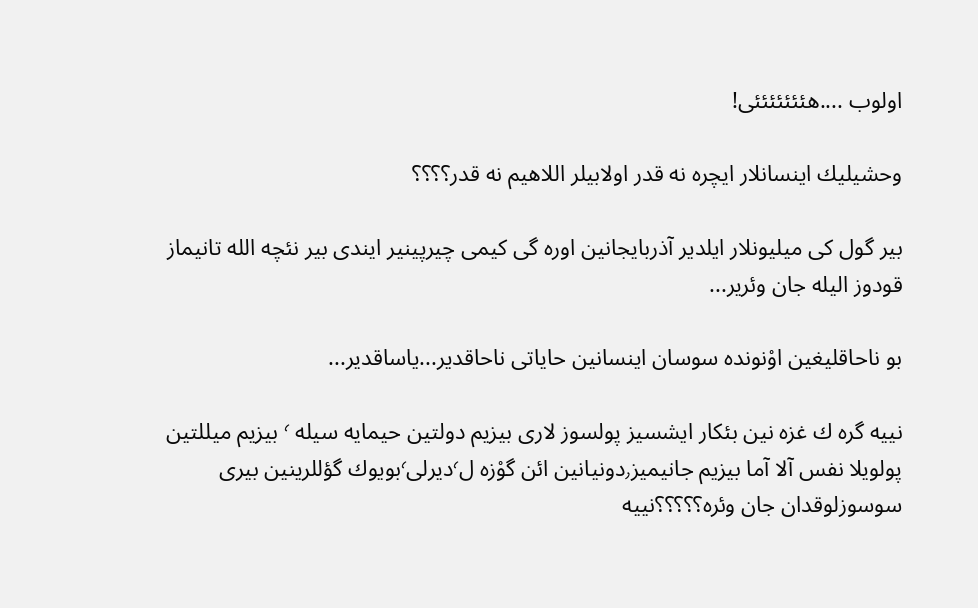اولوب ....هئئئئئئئی!

وحشیلیك اینسانلار ایچره نه قدر اولابیلر اللاهیم نه قدر؟؟؟؟

بیر گول كی میلیونلار ایلدیر آذربایجانین اوره گی كیمی چیرپینیر ایندی بیر نئچه الله تانیماز قودوز الیله جان وئریر...

بو ناحاقلیغین اوْنونده سوسان اینسانین حایاتی ناحاقدیر...یاساقدیر...

نییه گره ك غزه نین بئكار ایشسیز پولسوز لاری بیزیم دولتین حیمایه سیله ٬ بیزیم میللتین پولویلا نفس آلا آما بیزیم جانیمیز٫دونیانین ائن گوْزه ل٬دیرلی٬بویوك گؤللرینین بیری سوسوزلوقدان جان وئره؟؟؟؟؟نییه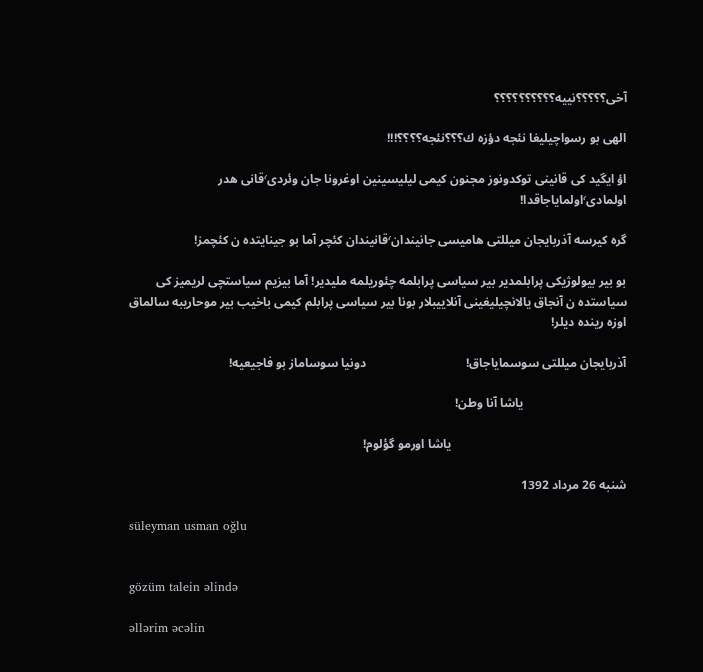آخی؟؟؟؟؟نییه؟؟؟؟؟؟؟؟؟؟

الهی بو رسواچیلیغا نئجه دؤزه ك؟؟؟نئجه؟؟؟؟!!!

اؤ ایگید كی قانینی توكدونوز مجنون كیمی لیلیسینین اوغرونا جان وئردی٬قانی هدر اولمادی٬اولمایاجاقدا!

گره كیرسه آذربایجان میللتی هامیسی جانیندان٬قانیندان كئچر آما بو جینایتده ن كئچمز!

بو بیر بیولوژیكی پرابلمدیر بیر سیاسی پرابلمه چئوریلمه ملیدیر! آما بیزیم سیاستچی لریمیز كی سیاستده ن آنجاق یالانچیلیغینی آنلاییبلار بونا بیر سیاسی پرابلم كیمی باخیب بیر موحاریبه سالماق اوزه رینده دیلر!

آذربایجان میللتی سوسمایاجاق!                                دونیا سوساماز بو فاجیعیه!

                                 یاشا آنا وطن!

                                                        یاشا اورمو گؤلوم!

شنبه 26 مرداد 1392

süleyman usman oğlu


gözüm talein əlində

əllərim əcəlin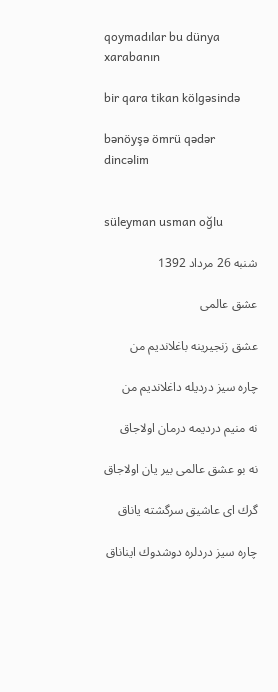qoymadılar bu dünya xarabanın

bir qara tikan kölgəsində

bənöyşə ömrü qədər dincəlim


süleyman usman oğlu

شنبه 26 مرداد 1392

عشق عالمی

عشق زنجیرینه باغلاندیم من

چاره سیز دردیله داغلاندیم من

نه منیم دردیمه درمان اولاجاق

نه بو عشق عالمی بیر یان اولاجاق

گرك ای عاشیق سرگشته یاناق

چاره سیز دردلره دوشدوك ایناناق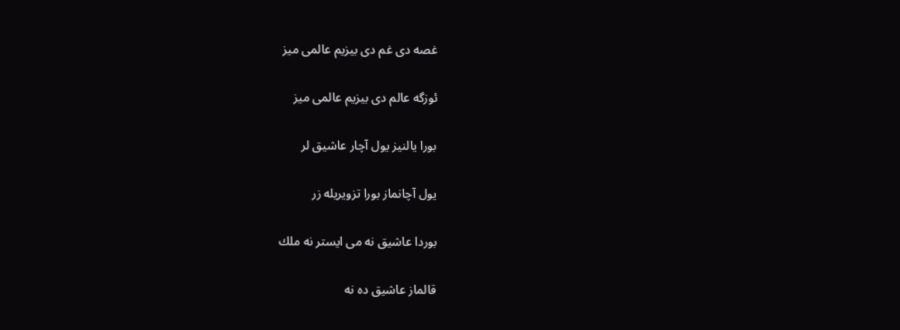غصه دی غم دی بیزیم عالمی میز

ئوزگه عالم دی بیزیم عالمی میز

بورا یالنیز یول آچار عاشیق لر

یول آچانماز بورا تزویریله زر

بوردا عاشیق نه می ایستر نه ملك

قالماز عاشیق ده نه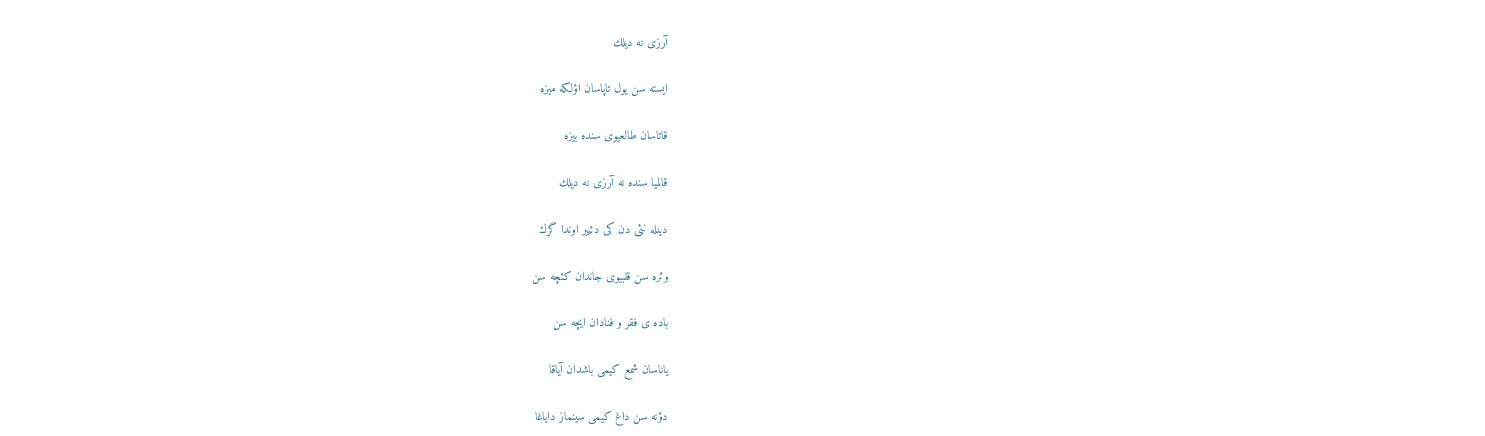آرزی نه دیلك

ایسته سن یول تاپاسان اؤلكه میزه

قاتاسان طالعیوی سنده بیزه

قالمیا سنده نه آرزی نه دیلك

دینله نئی دن كی دئییر اوندا گرك

وئره سن قلبیوی جاندان كئچه سن

باده ی فقر و فنادان ایچه سن

یاناسان شمع كیمی باشدان آیاقا

دؤنه سن داغ كیمی سینماز دایاغا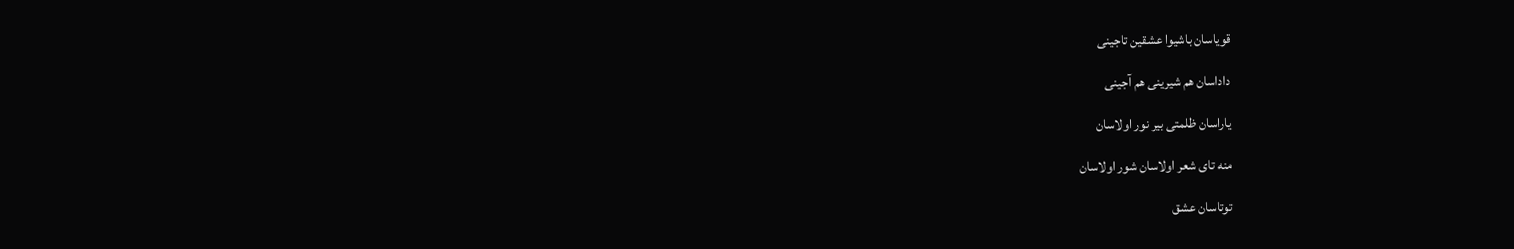قویاسان باشیوا عشقین تاجینی

داداسان هم شیرینی هم آجینی

یاراسان ظلمتی بیر نور اولاسان

منه تای شعر اولاسان شور اولاسان

توتاسان عشق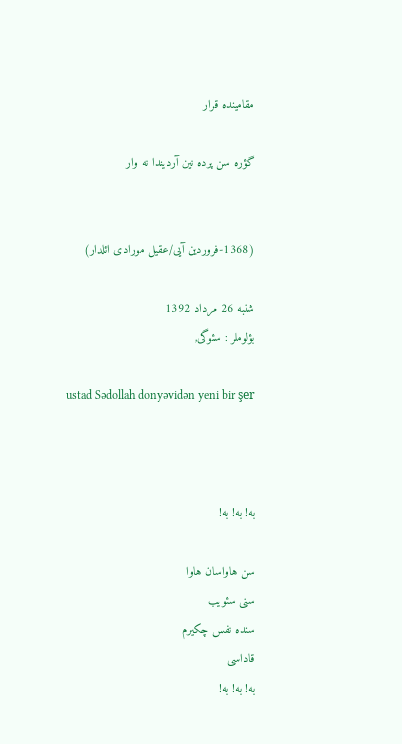مقامینده قرار

گؤره سن پرده نین آردیندا نه وار


(1368-فروردین آیی/عقیل مورادی ائلدار)

شنبه 26 مرداد 1392
بؤلوملر : سئوگی,

ustad Sədollah donyəvidən yeni bir şer



به! به! به!

سن هاواسان هاوا
سنی سئویب
سنده نفس چكیرم
قاداسی
به! به! به!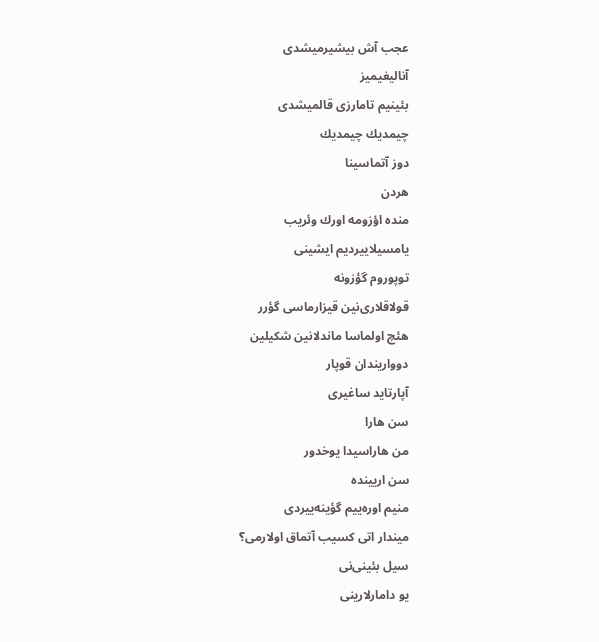عجب آش بیشیرمیشدی
آنالیغیمیز
بئینیم تامارزی قالمیشدی
چیمدیك چیمدیك
دوز آتماسینا
هردن
منده اؤزومه اورك وئریب
یامسیلاییردیم ایشینی
توپوروم گؤزونه
قولاقلاری‌نین قیزارماسی گؤرر
هئچ اولماسا ماندلانین شكیلین
دوواریندان قوپار
آپارتاید ساغیری
سن هارا
من هاراسیدا یوخدور
سن اریینده
منیم اوره‌ییم گؤینه‌ییردی
میندار اتی كسیب آتماق اولارمی؟
سیل بئینی‌نی
یو دامارلارینی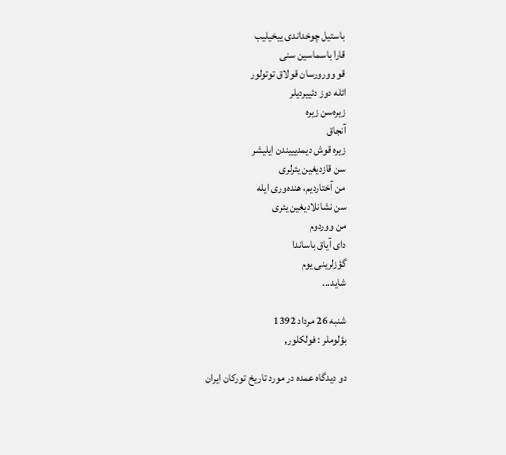باستیل چوخداندی ییخیلیب
قارا باسماسین سنی
قو وورورسان قولاق توتولور
ائله دوز دئییردیلر
زیره‌سن زیره
آنجاق
زیره قوش دیمدیییندن ایلیشر
سن قازدیغین یئرلری
من آختاردیم، هنده‌وری ایله
سن نشانلادیغین یئری
من ووردوم
دای آیاق باساندا
گؤزلرینی یوم
شاید...

شنبه 26 مرداد 1392
بؤلوملر : فولكلور,

دو دیدگاه عمده در مورد تاریخ توركان ایران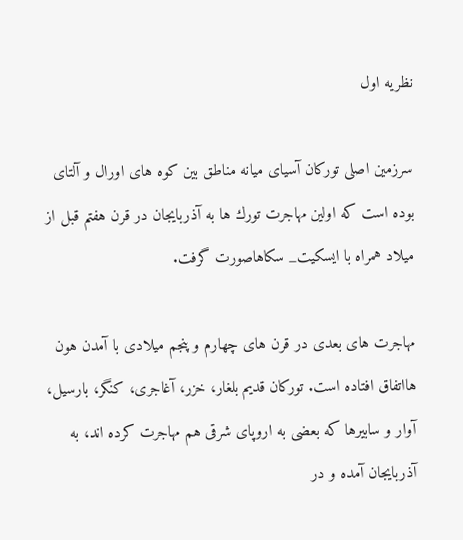نظریه اول

سرزمین اصلی توركان آسیای میانه مناطق بین كوه های اورال و آلتای بوده است كه اولین مهاجرت تورك ها به آذربایجان در قرن هفتم قبل از میلاد همراه با ایسكیت_ سكاهاصورت گرفت.

مهاجرت های بعدی در قرن های چهارم و پنجم میلادی با آمدن هون هااتفاق افتاده است. توركان قدیم بلغار، خزر، آغاجری، كنگر، بارسیل، آوار و سابیرها كه بعضی به اروپای شرقی هم مهاجرت كرده اند، به آذربایجان آمده و در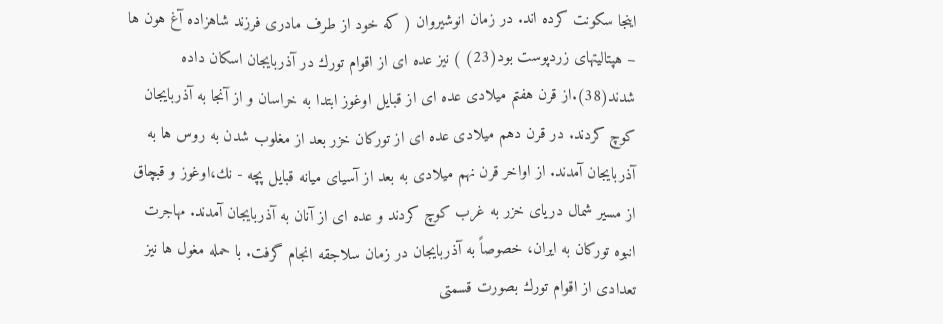اینجا سكونت كرده اند. در زمان انوشیروان ( كه خود از طرف مادری فرزند شاهزاده آغ هون ها – هپتالیتهای زردپوست بود(23) ) نیز عده ای از اقوام تورك در آذربایجان اسكان داده شدند(38).از قرن هفتم میلادی عده ای از قبایل اوغوز ابتدا به خراسان و از آنجا به آذربایجان كوچ كردند. در قرن دهم میلادی عده ای از توركان خزر بعد از مغلوب شدن به روس ها به آذربایجان آمدند. از اواخر قرن نهم میلادی به بعد از آسیای میانه قبایل پچه - نك،اوغوز و قبچاق از مسیر شمال دریای خزر به غرب كوچ كردند و عده ای از آنان به آذربایجان آمدند. مهاجرت انبوه توركان به ایران، خصوصاً به آذربایجان در زمان سلاجقه انجام گرفت. با حمله مغول ها نیز تعدادی از اقوام تورك بصورت قسمتی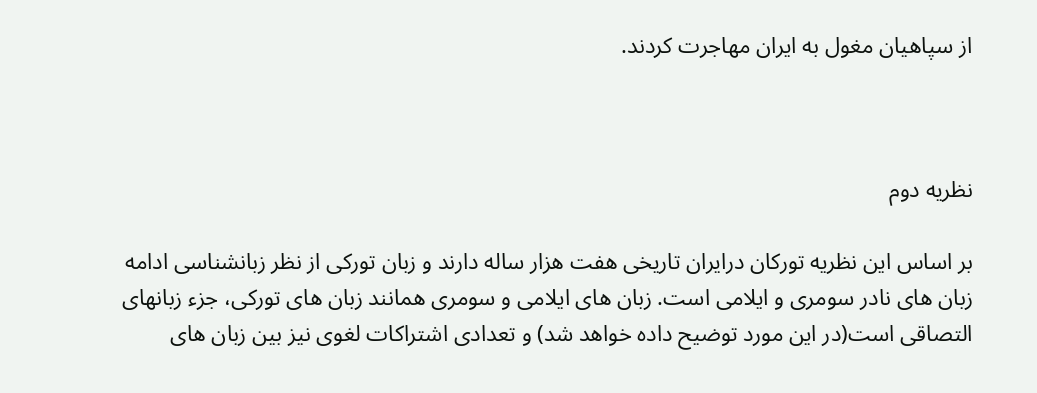از سپاهیان مغول به ایران مهاجرت كردند.



نظریه دوم

بر اساس این نظریه توركان درایران تاریخی هفت هزار ساله دارند و زبان توركی از نظر زبانشناسی ادامه زبان های نادر سومری و ایلامی است. زبان های ایلامی و سومری همانند زبان های توركی، جزء زبانهای التصاقی است(در این مورد توضیح داده خواهد شد) و تعدادی اشتراكات لغوی نیز بین زبان های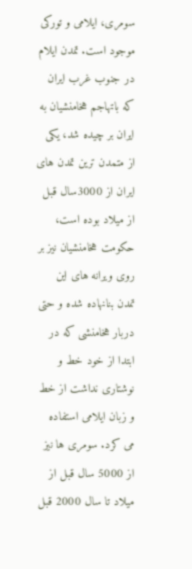سومری، ایلامی و توركی موجود است. تمدن ایلام در جنوب غرب ایران كه باتهاجم هخامنشیان به ایران بر چیده شد، یكی از متمدن ترین تمدن های ایران از 3000سال قبل از میلاد بوده است، حكومت هخامنشیان نیز بر روی ویرانه های این تمدن بنانهاده شده و حتی دربار هخامنشی كه در ابتدا از خود خط و نوشتاری نداشت از خط و زبان ایلامی استفاده می كرد. سومری ها نیز از 5000 سال قبل از میلاد تا سال 2000 قبل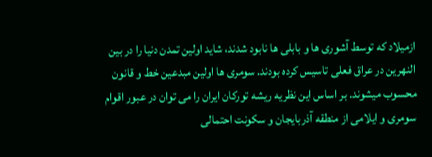ازمیلاد كه توسط آشوری ها و بابلی ها نابود شدند، شاید اولین تمدن دنیا را در بین النهرین در عراق فعلی تاسیس كرده بودند. سومری ها اولین مبدعین خط و قانون محسوب میشوند. بر اساس این نظریه ریشه توركان ایران را می توان در عبور اقوام سومری و ایلامی از منطقه آذربایجان و سكونت احتمالی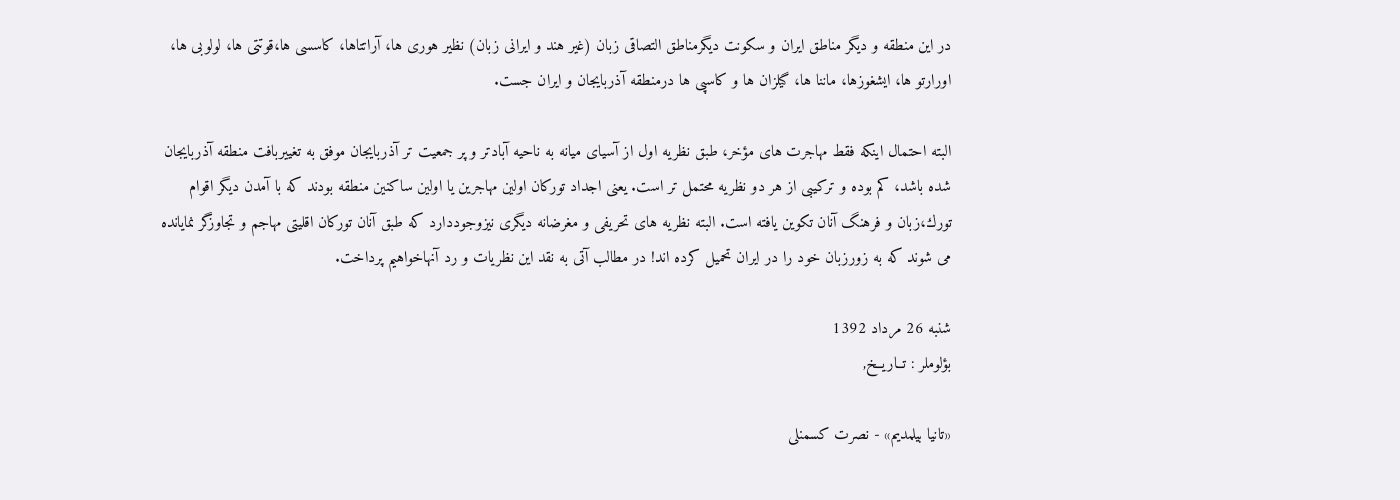در این منطقه و دیگر مناطق ایران و سكونت دیگرمناطق التصاقی زبان (غیر هند و ایرانی زبان) نظیر هوری ها، آراتتاها، كاسسی ها،قوتتی ها، لولوبی ها، اورارتو ها، ایشغوزها، ماننا ها، گیلزان ها و كاسپی ها درمنطقه آذربایجان و ایران جست.

البته احتمال اینكه فقط مهاجرت های مؤخر، طبق نظریه اول از آسیای میانه به ناحیه آبادتر و پر جمعیت تر آذربایجان موفق به تغییربافت منطقه آذربایجان شده باشد، كم بوده و تركیبی از هر دو نظریه محتمل تر است. یعنی اجداد توركان اولین مهاجرین یا اولین ساكنین منطقه بودند كه با آمدن دیگر اقوام تورك،زبان و فرهنگ آنان تكوین یافته است. البته نظریه های تحریفی و مغرضانه دیگری نیزوجوددارد كه طبق آنان توركان اقلیتی مهاجم و تجاوزگر نمایانده می شوند كه به زورزبان خود را در ایران تحمیل كرده اند! در مطالب آتی به نقد این نظریات و رد آنهاخواهیم پرداخت.

شنبه 26 مرداد 1392
بؤلوملر : تــاریــخ,

«تانیا بیلمدیم» - نصرت كسمنلی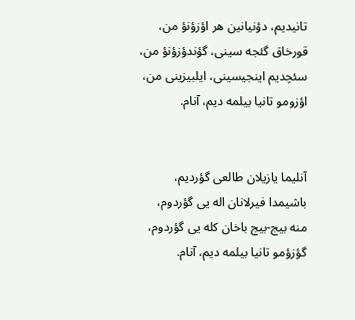تانیدیم، دؤنیانین هر اؤزؤنؤ من،
قورخاق گئجه سینی، گؤندؤزؤنؤ من،
سئچدیم اینجیسینی، ایلبیزینی من،
اؤزومو تانیا بیلمه دیم، آنام.


آنلیما یازیلان طالعی گؤردیم،
باشیمدا فیرلانان اله یی گؤردوم،
منه بیج-بیج باخان كله یی گؤردوم،
گؤزؤمو تانیا بیلمه دیم، آنام.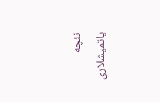نئچه یاتمیشلاری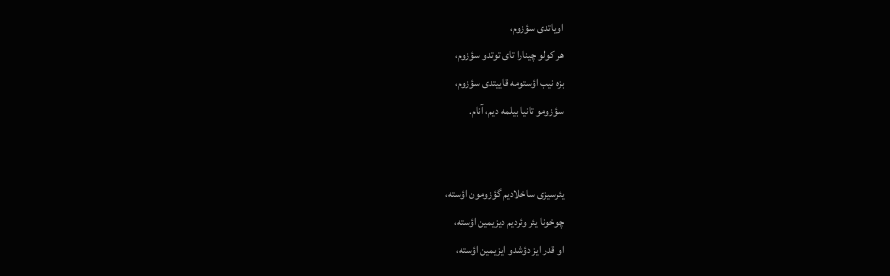اویاتدی سؤزوم،
هر كولو چینارا تای توتدو سؤزوم،
بزه نیب اؤستومه قاییتدی سؤزوم،
سؤزومو تانیا بیلمه دیم، آنام.


یئرسیزی ساخلادیم گؤزومون اؤسته،
چوخونا یئر وئردیم دیزیمین اؤسته،
او قدر ایز دؤشدو ایزیمین اؤسته،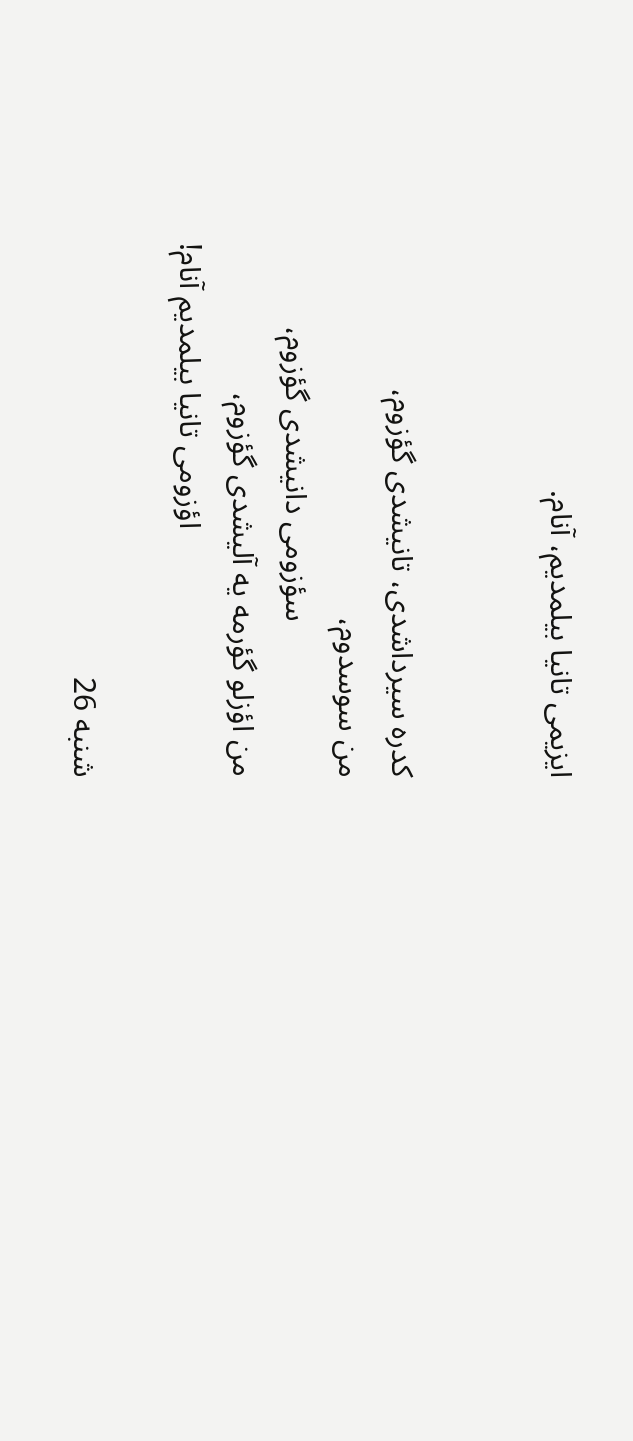ایزیمی تانیا بیلمدیم، آنام.


كدره سیرداشدی، تانیشدی گؤزوم،
من سوسدوم،
                    سؤزومی دانیشدی گؤزوم،
من اؤزلو گؤرمه یه آلیشدی گؤزوم،
                                اؤزومی تانیا بیلمدیم آنام!

شنبه 26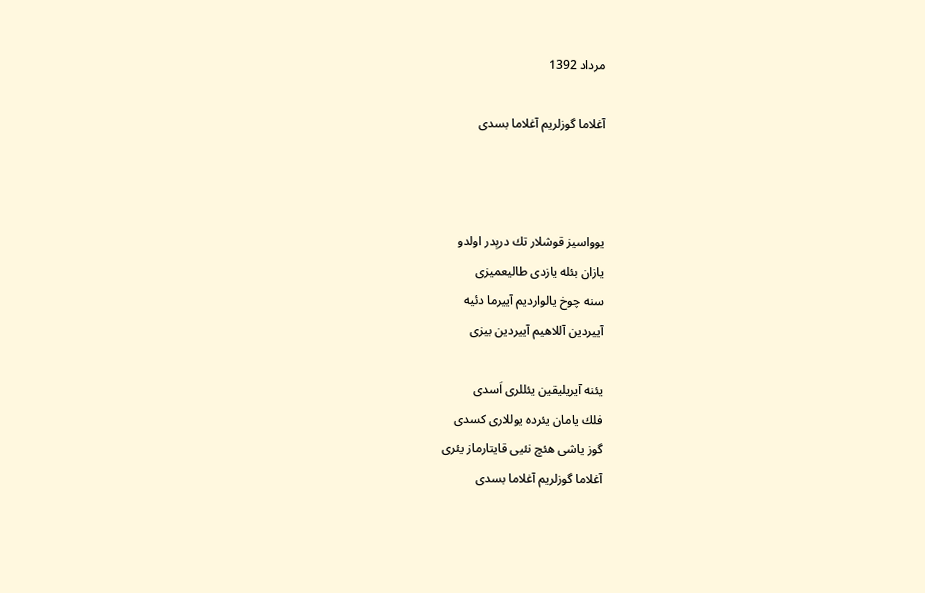مرداد 1392

آغلاما گوزلریم آغلاما بسدی



یوواسیز قوشلار تك دربِدر اولدو
یازان بئله یازدی طالیعمیزی
سنه چوخ یالواردیم آییرما دئیه
آییردین آللاهیم آییردین بیزی

یئنه آیریلیقین یئللری اَسدی
فلك یامان یئرده یوللاری كسدی
گوز یاشی هئچ نئیی قایتارماز یئری
آغلاما گوزلریم آغلاما بسدی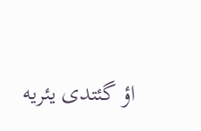اؤ گئتدی یئریه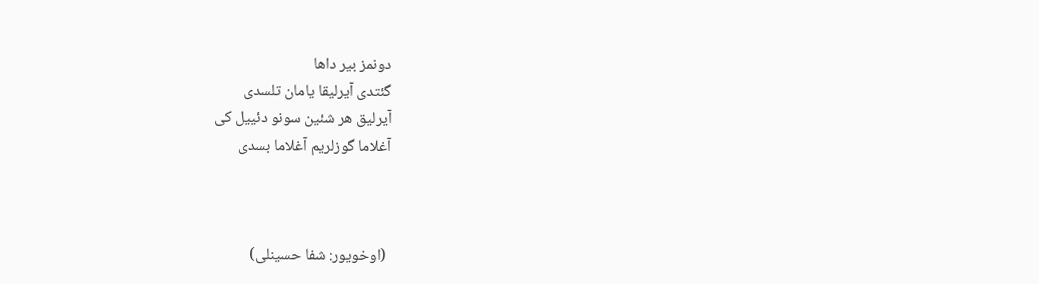دونمز بیر داها
گئتدی آیرلیقا یامان تلسدی
آیرلیق هر شئین سونو دئییل كی
آغلاما گوزلریم آغلاما بسدی



 (اوخویور: شفا حسینلی)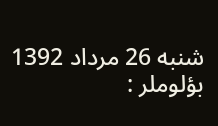شنبه 26 مرداد 1392
بؤلوملر :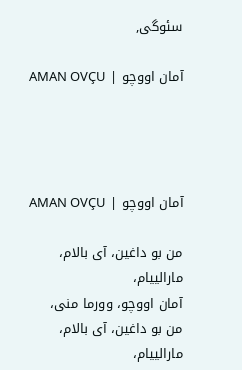سئوگی,

آمان اووچو | AMAN OVÇU




آمان اووچو | AMAN OVÇU

من بو داغین، آی بالام، مارالییام،
آمان اووچو، وورما منی،
من بو داغین، آی بالام، مارالییام،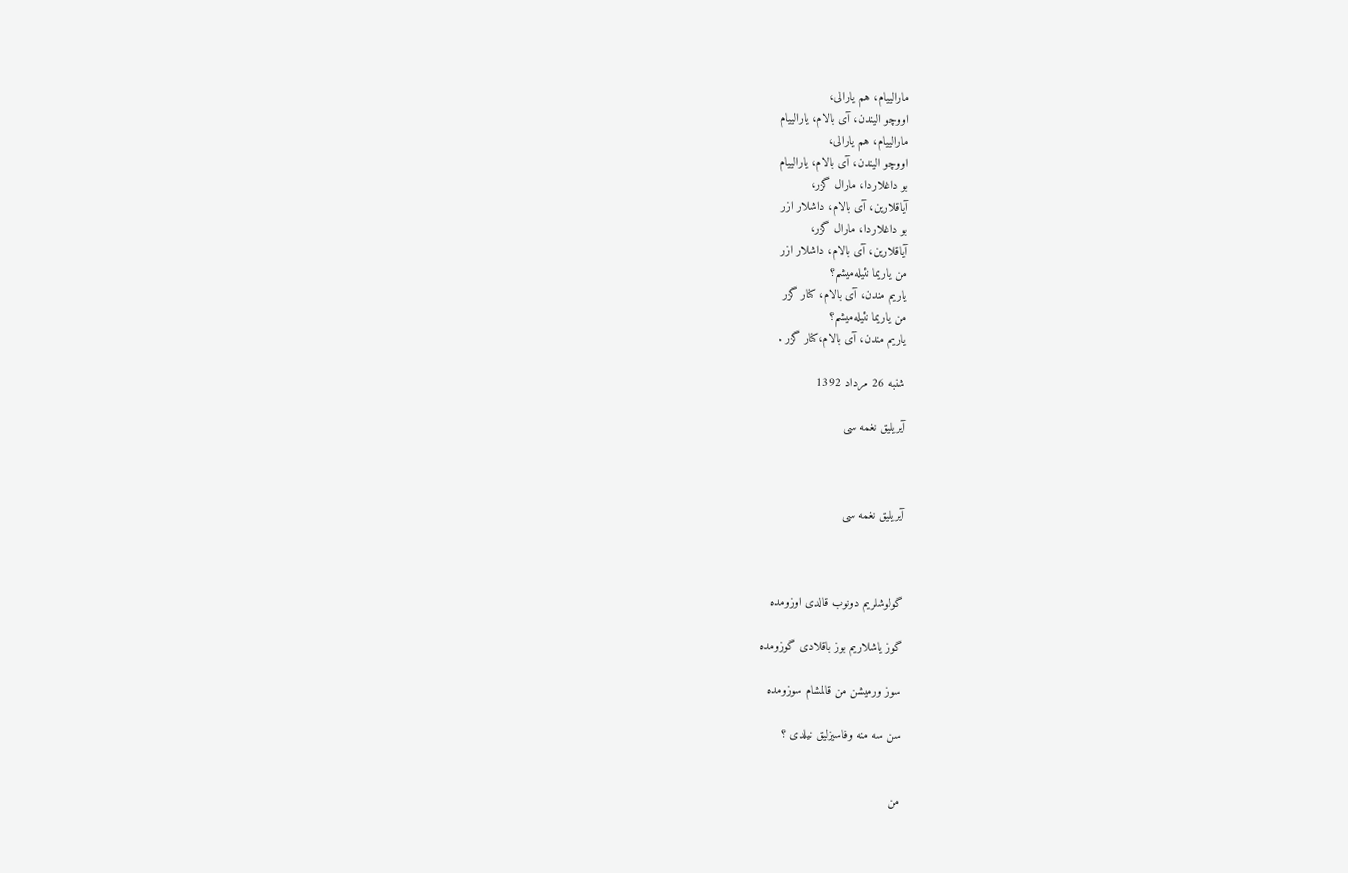مارالییام، هم یارالی،
اووچو الیندن، آی بالام، یارالییام
مارالییام، هم یارالی،
اووچو الیندن، آی بالام، یارالییام
بو داغلاردا، مارال گزر،
آیاقلارین، آی بالام، داشلار ازر
بو داغلاردا، مارال گزر،
آیاقلارین، آی بالام، داشلار ازر
من یاریما نئیله‌میشم؟
یاریم مندن، آی بالام، كنار گزر
من یاریما نئیله‌میشم؟
یاریم مندن، آی بالام،كنار گزر .

شنبه 26 مرداد 1392

آیریلیق نغمه سی



آیریلیق نغمه سی



گولوشلریم دونوب قالدی اوزومده

گوز یاشلاریم بوز باقلادی گوزومده

سوز ورمیشن من قالمشام سوزومده

سن سه منه وفاسیزلیق نیلدی ؟


من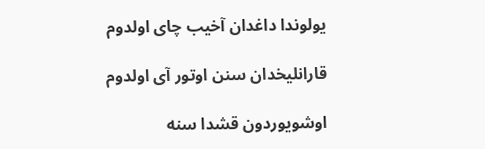یولوندا داغدان آخیب چای اولدوم

قارانلیخدان سنن اوتور آی اولدوم

اوشویوردون قشدا سنه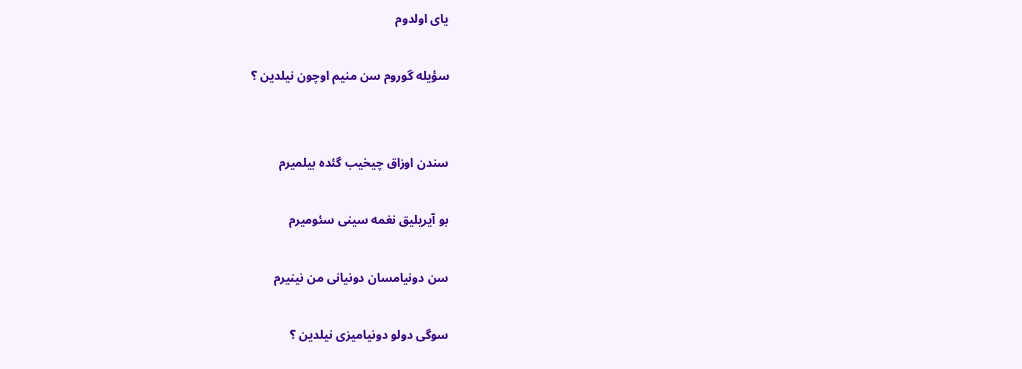یای اولدوم

سؤیله گوروم سن منیم اوچون نیلدین ؟


سندن اوزاق چیخیب گئده بیلمیرم

بو آیریلیق نغمه سینی سئومیرم

سن دونیامسان دونیانی من نینیرم

سوگی دولو دونیامیزی نیلدین ؟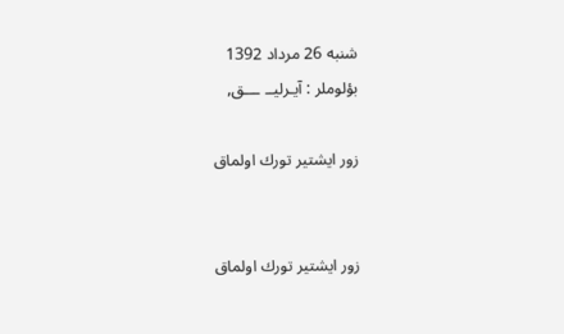شنبه 26 مرداد 1392
بؤلوملر : آیـرلیــ ـــق,

زور ایشتیر تورك اولماق


زور ایشتیر تورك اولماق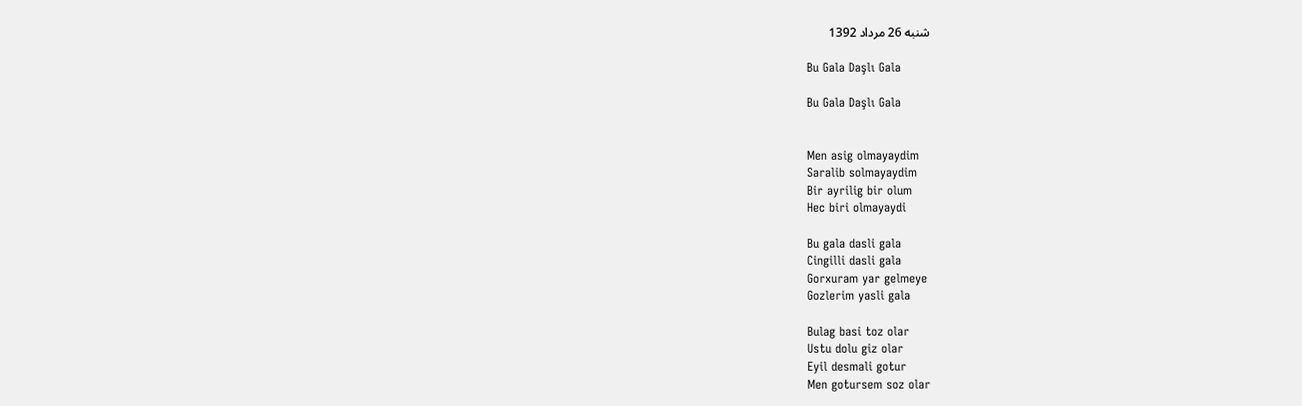شنبه 26 مرداد 1392

Bu Gala Daşlı Gala

Bu Gala Daşlı Gala


Men asig olmayaydim
Saralib solmayaydim
Bir ayrilig bir olum
Hec biri olmayaydi

Bu gala dasli gala
Cingilli dasli gala
Gorxuram yar gelmeye
Gozlerim yasli gala

Bulag basi toz olar
Ustu dolu giz olar
Eyil desmali gotur
Men gotursem soz olar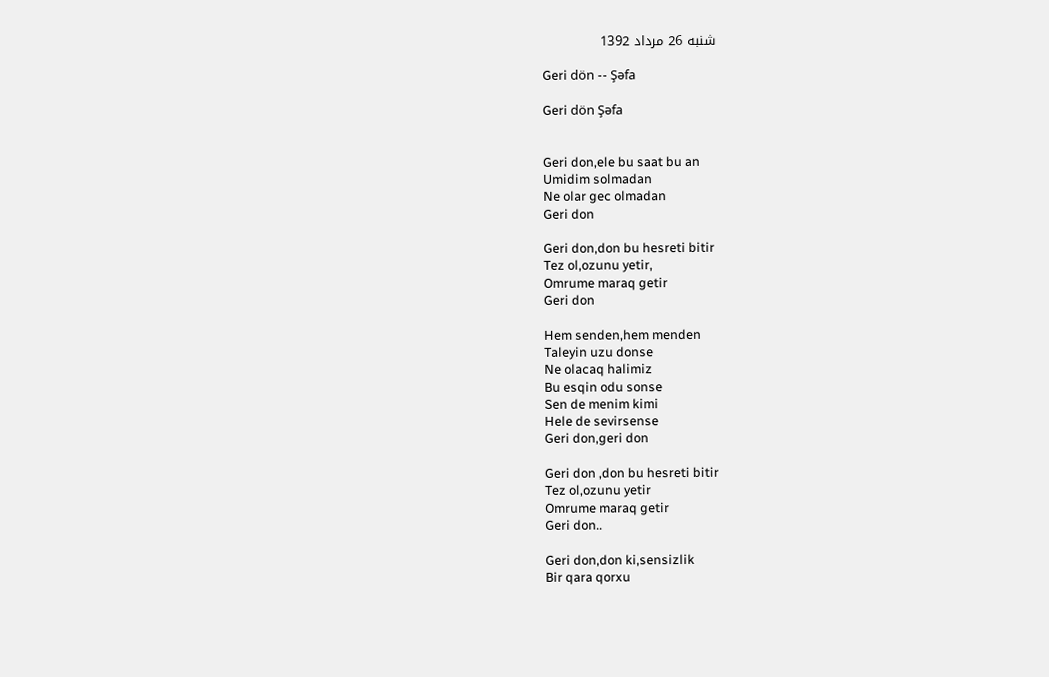شنبه 26 مرداد 1392

Geri dön -- Şəfa

Geri dön Şəfa


Geri don,ele bu saat bu an
Umidim solmadan
Ne olar gec olmadan
Geri don

Geri don,don bu hesreti bitir
Tez ol,ozunu yetir,
Omrume maraq getir
Geri don

Hem senden,hem menden
Taleyin uzu donse
Ne olacaq halimiz
Bu esqin odu sonse
Sen de menim kimi
Hele de sevirsense
Geri don,geri don

Geri don ,don bu hesreti bitir
Tez ol,ozunu yetir
Omrume maraq getir
Geri don..

Geri don,don ki,sensizlik
Bir qara qorxu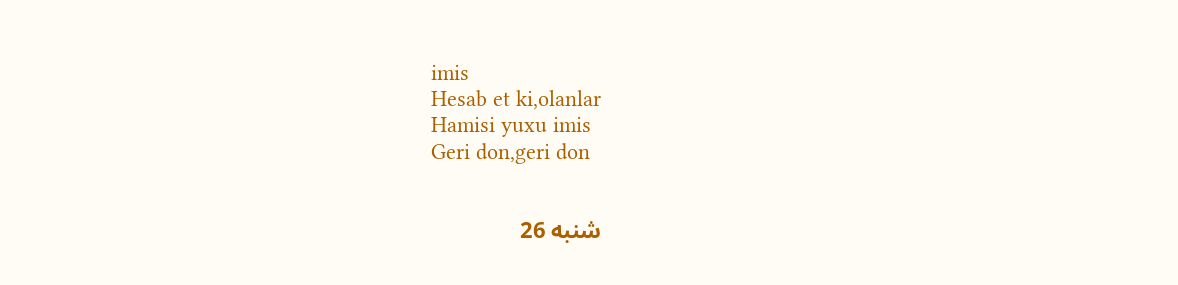imis
Hesab et ki,olanlar
Hamisi yuxu imis
Geri don,geri don


شنبه 26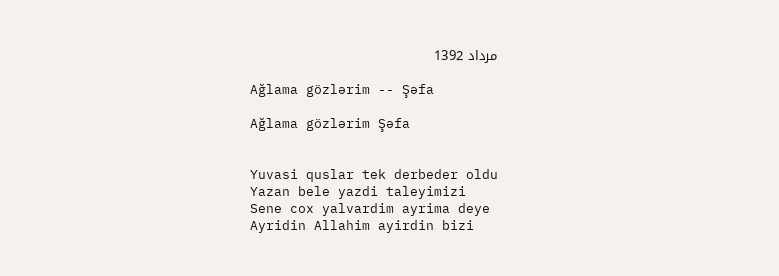مرداد 1392

Ağlama gözlərim -- Şəfa

Ağlama gözlərim Şəfa


Yuvasi quslar tek derbeder oldu
Yazan bele yazdi taleyimizi
Sene cox yalvardim ayrima deye
Ayridin Allahim ayirdin bizi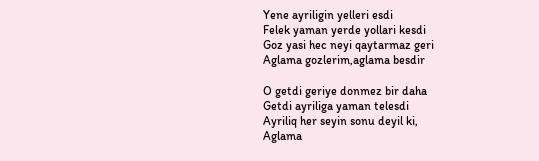Yene ayriligin yelleri esdi
Felek yaman yerde yollari kesdi
Goz yasi hec neyi qaytarmaz geri
Aglama gozlerim,aglama besdir

O getdi geriye donmez bir daha
Getdi ayriliga yaman telesdi
Ayriliq her seyin sonu deyil ki,
Aglama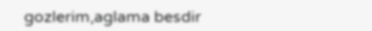gozlerim,aglama besdir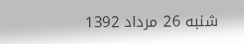شنبه 26 مرداد 1392